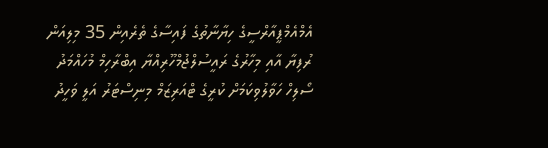އެމްއެމްޕީއާރްސީގެ ހިޔާނާތުގެ ފައިސާގެ ތެރެއިން 35 މިލިއަން ރުފިޔާ އާއި މިހާރުގެ ރައީސުލްޖުމްހޫރިއްޔާ އިބްރާހިމް މުހައްމަދު ސޯލިހް ހަވާލުވިކަމަށް ކުރީގެ ޓްއަރިޒަމް މިނިސްޓަރު އަލީ ވަހީދު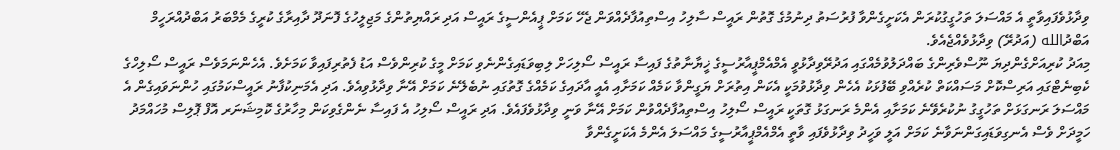ވިދާޅުވެފައިވާތީ އެ މައްސަލަ ތަހުގީގުކުރަން އެކަށީގެންވާ ފުރުސަތު ދިނުމުގެ ގޮތުން ރައީސް ސާލިހު އިސްތިއުފާދެއްވަން ޖެހޭ ކަމަށް ޕީއެންސީގެ ރައީސް އަދި ރައްޔިތުންގެ މަޖިލީހުގެ ފޮނަދޫ ދާއިރާގެ ކުރީގެ މެމްބަރު އަބްދުއްރަހީމް އަބްދުالله (އަދުރޭ) ވިދާޅުވެއްޖެއެވެ.
މިއަދު ކުރިއަށްގެންދިޔަ ނޫސްވެރިންގެ ބައްދަލުވުމެއްގައި އަދުރޭވިދާޅުވީ އެމްއެމްޕީއާރުސީގެ ޚީޔާނާތުގެ ފައިސާ ރައީސް ސޯލިހަށް ލިބިވަޑައިގެންނެވި ކަމަށް މީގެ ކުރިންވެސް އަޑު ފެތުރިފައިވާ ކަމަށެވެ. އެހެންނަމަވެސް ރައީސް ސޯލިހްގެ ކެބިނެޓްގައި އަރިސްކޮށް މަސައްކަތް ކުރެއްވި ބޭފުޅަކު އެހެން ވިދާޅުވުމަކީ އެކަން އިތުރަށް ޔަގީންވާ ކަމެއް ކަމަށާއި އެއީ އާދައިގެ ކަމެއްގެ ގޮތުގައި ނުބެލޭނެ ކަމަށް އޭނާ ވިދާޅުވިއެވެ. އަދި އެމަނިކުފާނު ރައީސްކަމުގައި ހުންނަވައިގެން އެ މައްސަލަ ރަނގަޅަށް ތަހުގީގު ނުކުރެވޭނެ ކަމަށާއި އެންމެ ރަނގަޅު ގޮތަކީ ރައީސް ސޯލިހު އިސްތިއުފާދެއްވުން ކަމަށް އޭނާ ވަނީ ވިދާޅުވެފައެވެ. އަދި ރައީސް ސޯލިހު އެ ފައިސާ ނެންގެވިކަން މިހާރުގެ ކޮމިޝަނަރ އޮފް ޕޮލިސް މުހައްމަދު ހަމީދަށް ވެސް އެނގިވަޑައިގަންނަވާނެ ކަމަށް އަލީ ވަހީދު ވިދާޅުވެފައި ވާތީ އެމްއެމްޕީއާރުސީގެ މައްސަލަ އެންމެ އެކަށީގެންވާ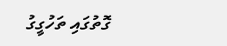ގޮތުގައި ތަހުގީގު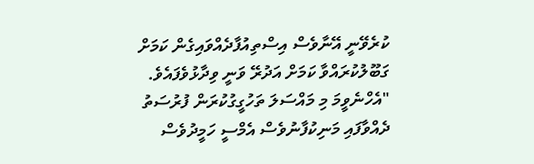ކުރެވޭނީ އޭނާވެސް އިސްތިއުފާދެއްވައިގެން ކަމަށް ގަބޫލުކުރައްވާ ކަމަށް އަދުރޭ ވަނީ ވިދާޅުވެފައެވެ.
"އެހްނެވީމަ މި މައްސަލަ ތަހުގީގުކުރަން ފުރުސަތު ދެއްވާފައި މަނިކުފާނުވެސް އެމްސީ ހަމީދުވެސް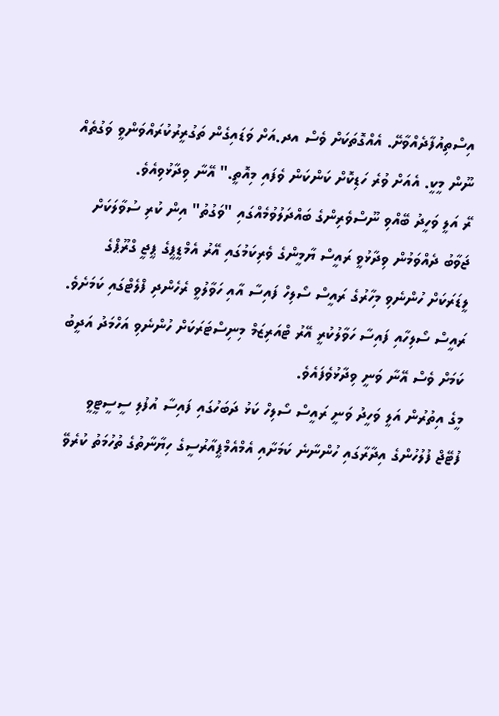އިސްތިއުފާދެއްވާށޭ. އެއްގޮތަކަށް ވެސް އދ.އަށް ވަޑައިގެން ތަގުރީރުކުރައްވަންވީ ވަގުތެއް ނޫން މީކީ. އެއަށް ވުރެ ހަޑިކޮށް ކަންކަން ވެފައި މިއޮތީ." އޭނާ ވިދާޅުވިއެވެ.
ރޭ އަލީ ވަހީދު ބޭއްވި ނޫސްވެރިންގެ ބައްދަލުވުމެއްގައި "ވަގުތު" އިން ކުރި ސުވާލަކަށް ޖަވާބު ދެއްވަމުން ވިދާޅުވީ ރައީސް ޔާމީންގެ ވެރިކަމުގައި އޭރު އެމްޑީޕީގެ ޕީޖީ ގްރޫޕްގެ ލީޑަރަކަށް ހުންނެވި މިހާރުގެ ރައީސް ސޯލިހް ފައިސާ އާއި ހަވާލުވީ ރެހެންދި ފްލެޓްގައި ކަމަށެވެ. ރައީސް ސޯލިހާއި ފައިސާ ހަވާލުކުރީ އޭރު ޓްއަރިޒަމް މިނިސްޓަރަކަށް ހުންނެވި އަހްމަދު އަދީބު ކަމަށް ވެސް އޭނާ ވަނީ ވިދާޅުވެފައެވެ.
މީގެ އިތުރުން އަލީ ވަހީދު ވަނީ ރައީސް ސޯލިހް ކަޅު ދަބަހުގައި ފައިސާ އުފުލި ސީސީޓީވީ ފުޓޭޖް ފުލުހުންގެ އިދާރާގައި ހުންނާނެ ކަމަށާއި އެމްއެމްޕީއާރުސީގެ ހިޔާނާތުގެ ތުހުމަތު ކުރެވޭ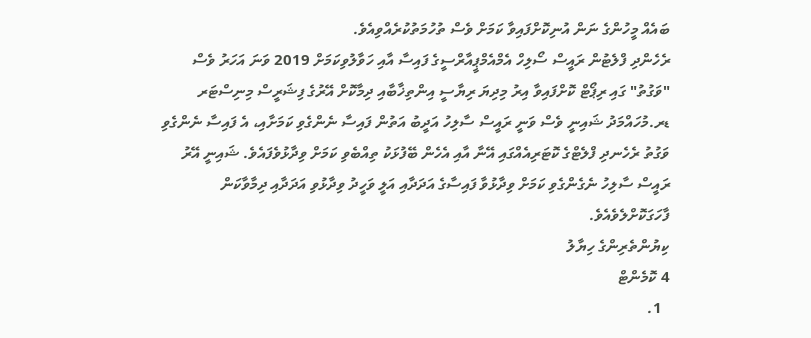ބައެއް މީހުންގެ ނަން އުނިކޮށްފައިވާ ކަމަށް ވެސް ތުހުމަތުކުރެއްވިއެވެ.
ރެހެންދި ފްލެޓުން ރައީސް ސޯލިހް އެމްއެމްޕީއާރްސީގެ ފައިސާ އާއި ހަވާލުވިކަމަށް 2019 ވަނަ އަހަރު ވެސް "ވަގުތު" ގައި ރިޕޯޓް ކޮށްފައިވާ އިރު މިދިޔަ ރިޔާސީ އިންތިޚާބާއި ދިމާކޮށް އޭރުގެ ފިޝަރީސް މިނިސްޓަރ ޑރ.މުހައްމަދު ޝައިނީ ވެސް ވަނީ ރައީސް ސާލިހު އަދީބު އަތުން ފައިސާ ނެންގެވި ކަމަށާއި، އެ ފައިސާ ނެންގެވި ވަގުތު ރެހެނދި ފްލެޓްގެ ކޮޓަރިއެއްގައި އޭނާ އާއި އެހެން ބޭފުޅަކު ތިއްބެވި ކަމަށް ވިދާޅުވެފައެވެ. ޝައިނީ އޭރު ރައީސް ސާލިހު ނެގެންގެވި ކަމަށް ވިދާޅުވާ ފައިސާގެ އަދަދާއި އަލީ ވަހީދު ވިދާޅުވި އަދަދާއި ދިމާވާކަން ފާހަގަކޮށްލެވެއެވެ.
ކިޔުންތެރިންގެ ހިޔާލު
4 ކޮމެންޓް
  1.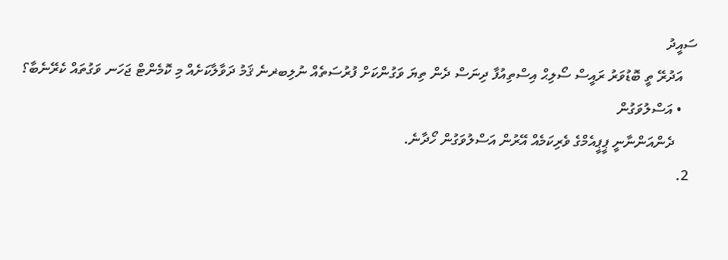ސައީދު
    އަދުރޭ ތީ ބޮޑުވަރު ރައީސް ސޯލިޙް އިސްތިއުފާ ދިނަސް ދެން ތިޔަ ވަގުންކަށް ފުރުސަތެއް ނުލިބޜނެ ޤަމު ދަވާލާކަށެއް މި ކޮމެންޓް ޖަހަނ ވަގުތައް ކެރޭނެބާ؟
    • އަސްލުވަގުން
      ދެންއަންނާނީ ޕީޕީއެމްގެ ވެރިކަމެއް އޭރުން އަސްލުވަގުން ހޯދާނެ.
  2.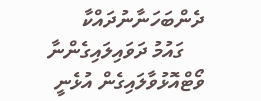ދެންބަހަނާނުދައްކާ
    ގައުމު ދަވައިލައިގެންނާ ވޯޓްއޮޅުވާލައިގެން އުޅެނީ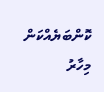ކޮންބަޔެއްކަން މިހާރު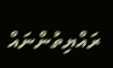ރައްޔިތުންނައް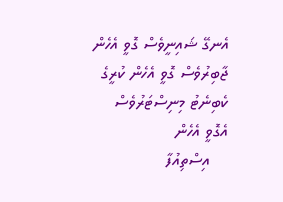އެނގޭ ޝައިނީވެސް ގޮވީ އެހެން ޖާބިރުވެސް ގޮވީ އެހެން ކުރީގެ ކެބިނެޓު މިނިސްޓަރުވެސް އެގޮވީ އެހެން
    އިސްތިއުފާ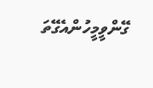ގޭންވީމީހުންއެގޭތަ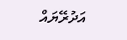އަދުރޭޔައް